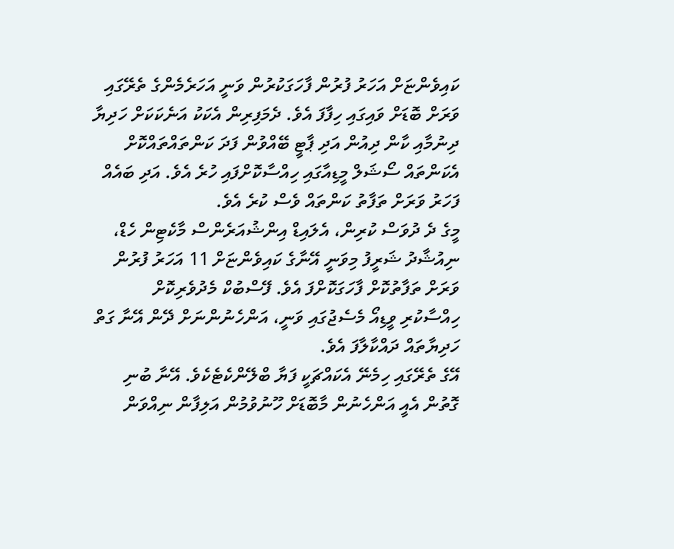ކައިވެންޏަށް އަހަރު ފުރުން ފާހަގަކުރުން ވަނީ އަހަރެމެންގެ ތެރޭގައި ވަރަށް ބޮޑަށް ވައިގައި ހިފާފަ އެވެ. ދެމަފިރިން އެކަކު އަނެކަކަށް ހަދިޔާ ދިނުމާއި ކާން ދިއުން އަދި ޕާޓީ ބޭއްވުން ފަދަ ކަންތައްތައްކޮށް އެކަންތައް ސޯޝަލް މީޑިއާގައި ހިއްސާކޮށްފައި ހުރެ އެވެ. އަދި ބައެއް ފަހަރު ވަރަށް ތަފާތު ކަންތައް ވެސް ކުރެ އެވެ.
މީގެ ދެ ދުވަސް ކުރިން، އެލައިޑް އިންޝުއަރެންސް މާކެޓިން ހެޑް، ނިއުޝާދު ޝަރީފު މިވަނީ އޭނާގެ ކައިވެންޏަށް 11 އަހަރު ފުރުން ވަރަށް ތަފާތުކޮށް ފާހަގަކޮށްފަ އެވެ. ފޭސްބުކް މެދުވެރިކޮށް ހިއްސާކުރި ވީޑިއޯ މެސެޖުގައި ވަނީ، އަންހެނުންނަށް ދޭން އޭނާ ގަތް ހަދިޔާތައް ދައްކާލާފަ އެވެ.
އޭގެ ތެރޭގައި ހިމެނޭ އެކައްޗަކީ ފަޔާ ބްލޭންކެޓެކެވެ. އޭނާ ބުނި ގޮތުން އެއީ އަންހެނުން މާބޮޑަށް ހޫނުވުމުން އަލިފާން ނިއްވަން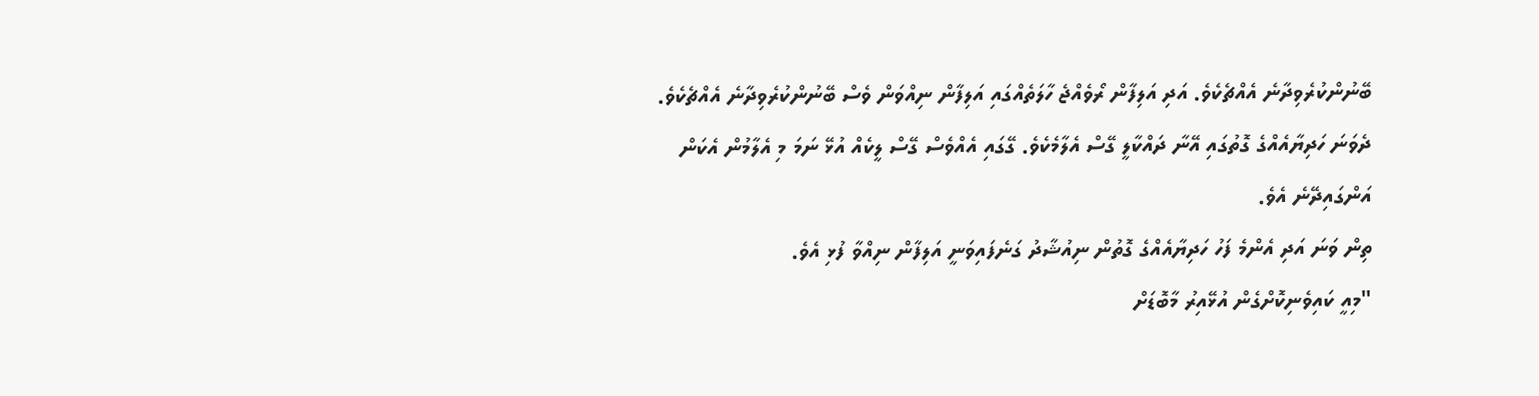ބޭނުންކުރެވިދާނެ އެއްޗެކެވެ. އަދި އަލިފާން ރޯވެއްޖެ ހާލަތެއްގައި އަލިފާން ނިއްވަން ވެސް ބޭނުންކުރެވިދާނެ އެއްޗެކެވެ.
ދެވަނަ ހަދިޔާއެއްގެ ގޮތުގައި އޭނާ ދައްކާލީ ގޭސް އެލާމެކެވެ. ގޭގައި އެއްވެސް ގޭސް ލީކެއް އުޅޭ ނަމަ މި އެލާމުން އެކަން އަންގައިދޭނެ އެވެ.
ތިން ވަނަ އަދި އެންމެ ފަހު ހަދިޔާއެއްގެ ގޮތުން ނިއުޝާދު ގަނެފައިވަނީ އަލިފާން ނިއްވާ ފުޅި އެވެ.
"މިއީ ކައިވެނިކޮށްގެން އުޅޭއިރު މާބޮޑަށް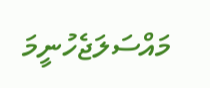މައްސަލަޖެހުނީމަ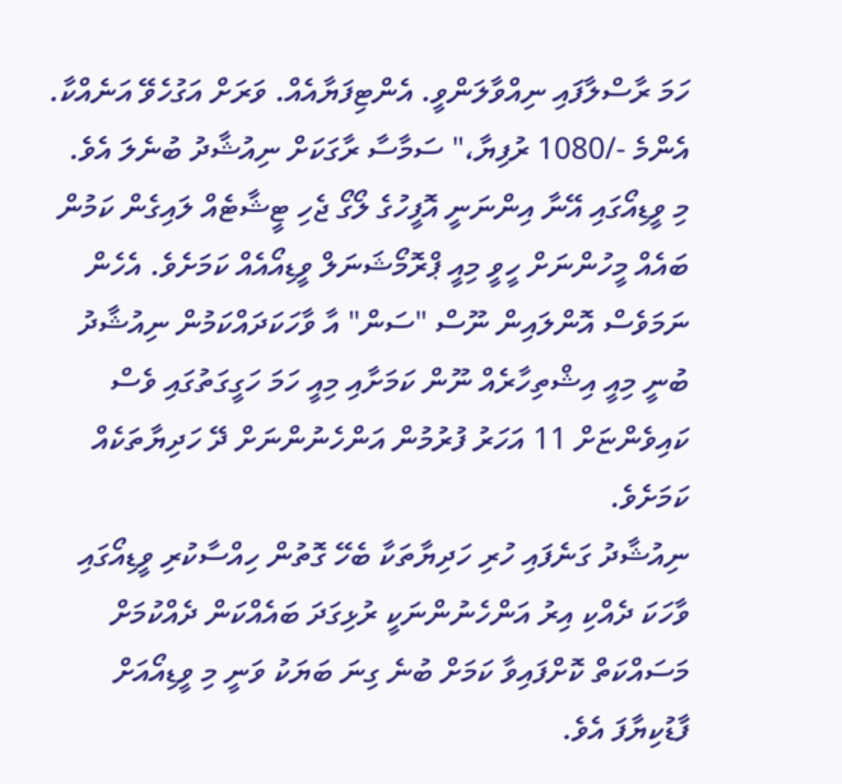ހަމަ ރާސްލާފައި ނިއްވާލަންވީ. އެންޓިފަޔާއެއް. ވަރަށް އަގުހެވޭ އަނެއްކާ. އެންމެ -/1080 ރުފިޔާ،" ސަމާސާ ރާގަކަށް ނިއުޝާދު ބުނެލަ އެވެ.
މި ވީޑިއޯގައި އޭނާ އިންނަނީ އޮފީހުގެ ލޯގޯ ޖެހި ޓީޝާޓެއް ލައިގެން ކަމުން ބައެއް މީހުންނަށް ހީވީ މިއީ ޕްރޮމޯޝަނަލް ވީޑިއޯއެއް ކަމަށެވެ. އެހެން ނަމަވެސް އޮންލައިން ނޫސް "ސަން" އާ ވާހަކަދައްކަމުން ނިއުޝާދު ބުނީ މިއީ އިޝްތިހާރެއް ނޫން ކަމަށާއި މިއީ ހަމަ ހަގީގަތުގައި ވެސް ކައިވެންޏަށް 11 އަހަރު ފުރުމުން އަންހެނުންނަށް ދޭ ހަދިޔާތަކެއް ކަމަށެވެ.
ނިއުޝާދު ގަނެފައި ހުރި ހަދިޔާތަކާ ބެހޭ ގޮތުން ހިއްސާކުރި ވީޑިއޯގައި ވާހަކަ ދެއްކި އިރު އަންހެނުންނަކީ ރުޅިގަދަ ބައެއްކަން ދެއްކުމަށް މަސައްކަތް ކޮށްފައިވާ ކަމަށް ބުނެ ގިނަ ބަޔަކު ވަނީ މި ވީޑިއޯއަށް ފާޑުކިޔާފަ އެވެ.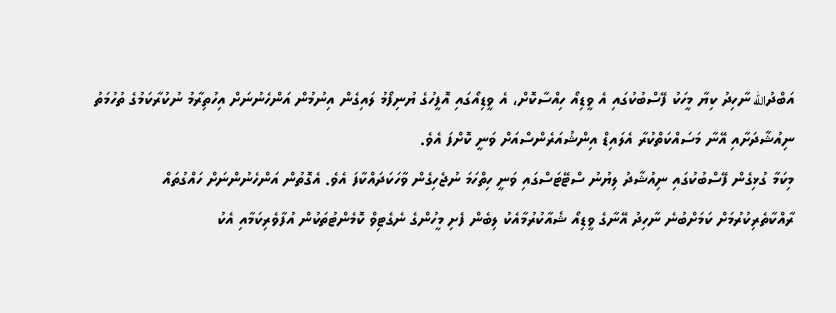އަބްދުالله ނާހިދު ކިޔާ މީހަކު ފޭސްބުކުގައި އެ ވީޑިއޯ ހިއްސާކޮށް، އެ ވީޑިއޯގައި އޮފީހުގެ ޔުނިފޯމު ލައިގެން އިނުމުން އަންހެނުނަށް އިހުތިރާމު ނުކުރާކަމުގެ ތުހުމަތު ނިއުޝާދަށާއި އޭނާ މަސައްކަތްކުރާ އެލައިޑް އިންޝުއަރެންސްއަށް ވަނީ ކޮށްފަ އެވެ.
މިކަމާ ގުޅިގެން ފޭސްބުކުގައި ނިއުޝާދު ލިޔުނު ސްޓޭޓަސްގައި ވަނީ ހިތްހަމަ ނުޖެހިގެން ވާހަކަދައްކާފަ އެވެ. އެގޮތުން އަންހެނުންނަށް ހައްގުތައް ރާއްކާތެރިކުރުމަށް ކަމަށްބުނެ ނާހިދު އޭނާގެ ވީޑިއޯ ޝެއާކުރުމާއެކު ލިބެން ފެށި މީހުންގެ ނެގެޓިވް ކޮމެންޓުތަކުން އުފާވެރިކަމާއި އެކު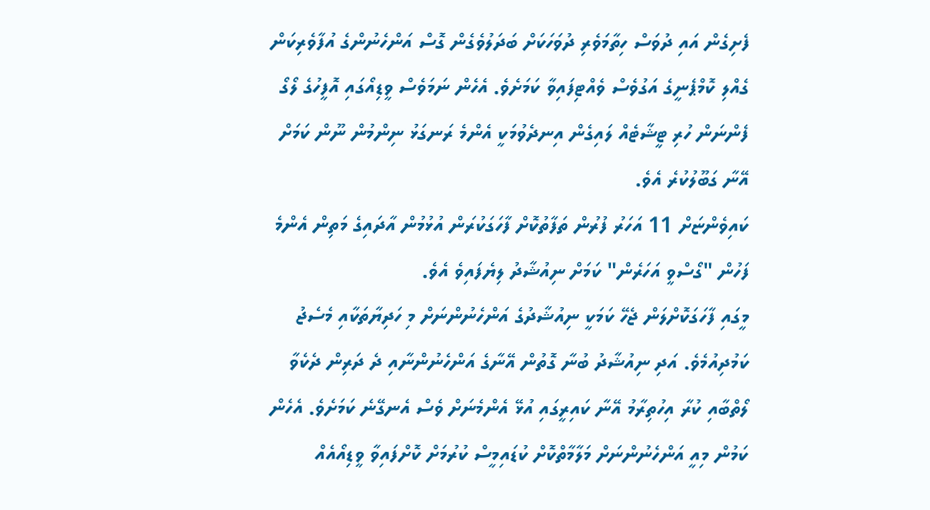ފެށިގެން އައި ދުވަސް ހިތާމަވެރި ދުވަހަކަށް ބަދަލުވެގެން ގޮސް އަންހެނުންގެ އުފާވެރިކަން ގެއްލި ކޮމްޕެނީގެ އަގުވެސް ވެއްޓިފައިވާ ކަމަށެވެ. އެހެން ނަމަވެސް ވީޑިއޯގައި އޮފީހުގެ ލޯގޯ ފެންނަން ހުރި ޓީޝާޓެއް ލައިގެން އިނދެވުމަކީ އެންމެ ރަނގަޅު ނިންމުން ނޫން ކަމަށް އޭނާ ގަބޫލުކުރެ އެވެ.
ކައިވެންޏަށް 11 އަހަރު ފުރުން ތަފާތުކޮށް ފާހަގަކުރަން އުޅުމުން އާދައިގެ މަތިން އެންމެ ފަހުން "ގޯސްވީ އަހަރެން" ކަމަށް ނިއުޝާދު ލިޔެފައިވެ އެވެ.
މީގައި ފާހަގަކޮށްލަން ޖެހޭ ކަމަކީ ނިއުޝާދުގެ އަންހެނުންނަށް މި ހަދިޔާތަކާއި މެސެޖު ކަމުދިއުމެވެ. އަދި ނިއުޝާދު ބުނާ ގޮތުން އޭނާގެ އަންހެނުންނާއި ދެ ދަރިން ދެކެވާ ލޯތްބާއި ކުރާ އިހުތިރާމު އޭނާ ކައިރީގައި އުޅޭ އެންމެނަށް ވެސް އެނގޭނެ ކަމަށެވެ. އެހެން ކަމުން މިއީ އަންހެނުންނަށް މަލާމާތްކޮށް ކުޑައިމީސް ކުރުމަށް ކޮށްފައިވާ ވީޑިއޯއެއް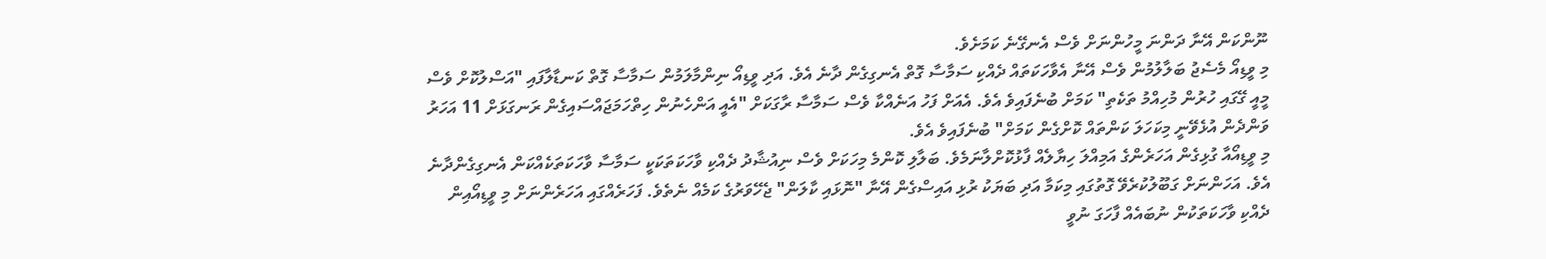ނޫންކަން އޭނާ ދަންނަ މީހުންނަށް ވެސް އެނގޭނެ ކަމަށެވެ.
މި ވީޑިއޯ މެސެޖު ބަލާލުމުން ވެސް އޭނާ އެވާހަކަތައް ދެއްކި ސަމާސާ ގޮތް އެނގިގެން ދާނެ އެވެ. އަދި ވީޑިއޯ ނިންމާލަމުން ސަމާސާ ގޮތް ކަނޑާލާފައި "އަސްލުކޮށް ވެސް މީއީ ގޭގައި ހުރުން މުހިއްމު ތަކެތި" ކަމަށް ބުނެފައިވެ އެވެ. އެއަށް ފަހު އަނެއްކާ ވެސް ސަމާސާ ރާގަކަށް "އެއީ އަންހެނުން ހިތްހަމަޖައްސައިގެން ރަނގަޅަށް 11 އަހަރު ވަންދެން އުޅެވޭނީ މިކަހަލަ ކަންތައް ކޮށްގެން ކަމަށް" ބުނެފައިވެ އެވެ.
މި ވީޑިއޯއާ ގުޅިގެން އަހަރެންގެ އަމިއްލަ ހިޔާލެއް ފާޅުކޮށްލާނަމެވެ. ބަލާލި ކޮންމެ މިހަކަށް ވެސް ނިއުޝާދު ދެއްކި ވާހަކަތަކަކީ ސަމާސާ ވާހަކަތަކެއްކަން އެނގިގެންދާނެ އެވެ. އަހަންނަށް ގަބޫލުކުރެވޭ ގޮތުގައި މިކަމާ އަދި ބަޔަކު ރުޅި އައިސްގެން އޭނާ "ނޮޅައި ކާލަން" ޖެހޭވަރުގެ ކަމެއް ނެތެވެ. ފަހަރެއްގައި އަހަރެންނަށް މި ވީޑިއޯއިން ދެއްކި ވާހަކަތަކުން ނުބައެއް ފާހަގަ ނުވީ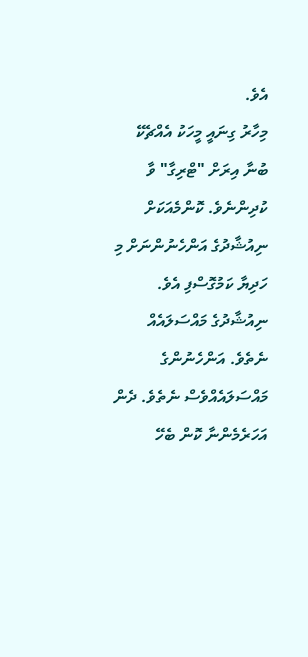އެވެ.
މިހާރު ގިނައީ މީހަކު އެއްޗެކޭ ބުނާ އިރަށް "ޓްރިގާ" ވާ ކުދިންނެވެ. ކޮންމެއަކަށް ނިއުޝާދުގެ އަންހެނުންނަށް މި ހަދިޔާ ކަމުގޮސްފި އެވެ. ނިއުޝާދުގެ މައްސަލައެއް ނެތެވެ. އަންހެނުންގެ މައްސަލައެއްވެސް ނެތެވެ. ދެން އަހަރެމެންނާ ކޮން ބެހޭ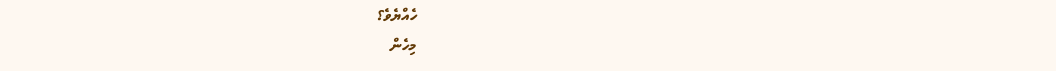ހެއްޔެވެ؟
މިހެން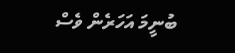ބުނީމަ އަހަރެން ވެސް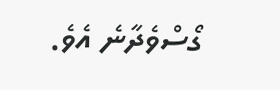ގޯސްވެދާނެ އެވެ.